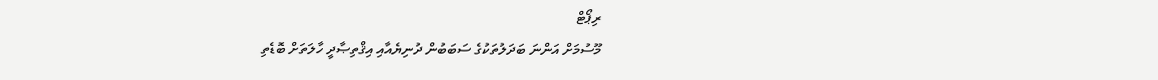ރިޕޯޓް
މޫސުމަށް އަންނަ ބަދަލުތަކުގެ ސަބަބުން ދުނިޔެއާއި އިޤްތިޞާދީ ހާލަތަށް ބޮޑެތި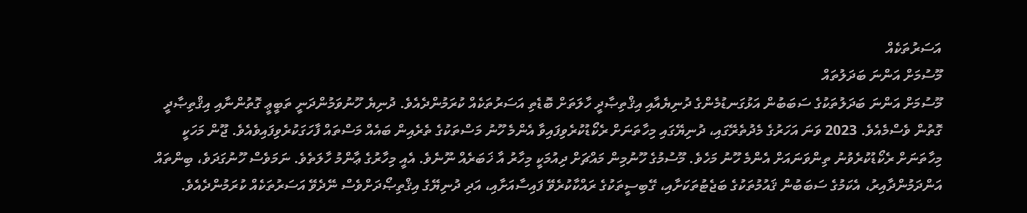އަސަރުތަކެއް
މޫސުމަށް އަންނަ ބަދަލުތައް
މޫސުމަށް އަންނަ ބަދަލުތަކުގެ ސަބަބުން އަޅުގަނޑުމެންގެ ދުނިޔެއާއި އިޤްތިޞާދީ ހާލަތަށް ބޮޑެތި އަސަރުތަކެއް ކުރަމުންދެއެވެ. ދުނިޔެ ހޫނުވަމުންދަނީ ތަބީޢީ ގޮތުންނާއި އިޤްތިޞާދީ ގޮތުން ވެސްމެއެވެ. 2023 ވަނަ އަހަރުގެ މެދުތެރޭގައި، ދުނިޔޭގައި މިހާތަނަށް ރެކޯޑުކުރެވިފައިވާ އެންމެ ހޫނު މަސްތަކުގެ ތެރެއިން ބައެއް މަސްތައް ފާހަގަކުރެވިފައިވެއެވެ. ޖޫން މަހަކީ މިހާތަނަށް ރެކޯޑުކުރެވުނު ތިންވަނައަށް އެންމެ ހޫނު މަހެވެ. މޫސުމުގެ ހޫނުމިން މައްޗަށް ދިއުމަކީ މިހާރު އާ ޚަބަރެއް ނޫނެވެ. އެއީ މިހާރުގެ ޢާންމު ހާލަތެވެ. ނަމަވެސް ހޫނުގަދަވެ، ބިންތައް އަންދަމުންދާއިރު، އެކަމުގެ ސަބަބުން ޤައުމުތަކުގެ ބަޖެޓުތަކަށާއި، ގޭބިސީތަކުގެ ރައްކާކުރެވޭ ފައިސާއަށާއި، އަދި ދުނިޔޭގެ އިޤްތިޞޯދަށްވެސް ނޭދެވޭ އަސަރުތަކެއް ކުރަމުންދެއެވެ.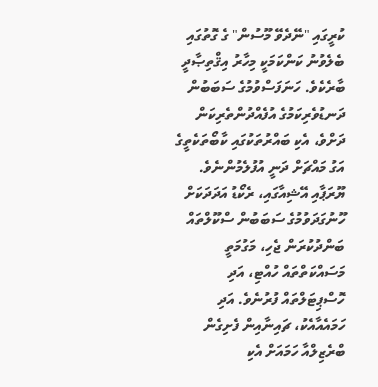ކުރީގައި "ނޭދެވޭ މޫސުން" ގެ ގޮތުގައި ބެލެވުނު ކަންކަމަކީ މިހާރު އިޤްތިޞާދީ ބާރެކެވެ. ހަނަފަސްވުމުގެ ސަބަބުން ދަނޑުވެރިކަމުގެ އުފެއްދުންތެރިކަން ދަށްވެ، އެކި ބައްރުތަކުގައި ކާބޯތަކެތީގެ އަގު މައްޗަށް ދަނީ އުފުލެމުންނެވެ. ޔޫރަޕާއި އޭޝިއާގައި، ރެކޯޑު އަދަދަކަށް ހޫނުގަދަވުމުގެ ސަބަބުން ސްކޫލްތައް ބަންދުކުރަން ޖެހި، މަގުމަތީ މަސައްކަތްތައް ހުއްޓި، އަދި ހޮސްޕިޓަލްތައް ފުރުނެވެ. އަދި ހަމައެއާއެކު، ޗައިނާއިން ފެށިގެން ބްރެޒިލްއާ ހަމައަށް އެކި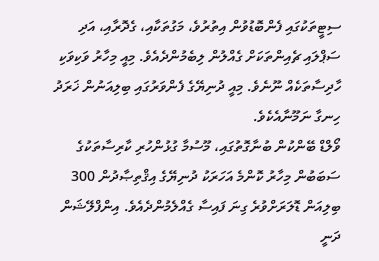ސިޓީތަކުގައި ފެންބޮޑުވުން އިތުރުވެ، މަގުތަކާއި، ގެދޮރާއި، އަދި ސަޕްލައި ޗެއިންތަކަށް ގެއްލުން ލިބެމުންދެއެވެ. މިއީ މިހާރު ވަކިވަކި ހާދިސާތަކެއް ނޫނެވެ. މިއީ ދުނިޔޭގެ ފެންވަރުގައި ބިލިއަނުން ޚަރަދު ހިނގާ ނަމޫނާއެކެވެ.
ވޯލްޑް ބޭންކުން ބުނާގޮތުގައި، މޫސުމާ ގުޅުންހުރި ކާރިސާތަކުގެ ސަބަބުން މިހާރު ކޮންމެ އަހަރަކު ދުނިޔޭގެ އިޤްތިޞާދުން 300 ބިލިއަން ޑޮލަރަށްވުރެ ގިނަ ފައިސާ ގެއްލެމުންދެއެވެ. އިންފްލޭޝަން ދަނީ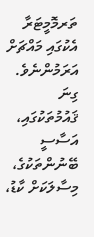ތަރމޮމީޓަރާ އެކުގައި މައްޗަށް އަރަމުންނެވެ. ގިނަ ޤައުމުތަކުގައި، އަސާސީ ބޭނުންތަކުގެ، މިސާލަކަށް ކާޑު،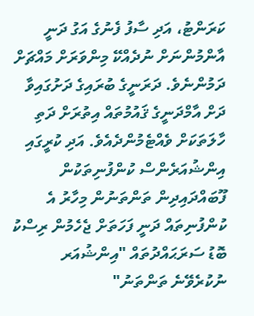ކަރަންޓު، އަދި ސާފު ފެނުގެ އަގު ދަނީ އާންމުންނަށް ނުދެއްކޭ މިންވަރަށް މައްޗަށް ދަމުންނެވެ. ދަރަނީގެ ބުރައިގެ ދަށުގައިވާ ދަށް އާމްދަނީގެ ޤައުމުތައް އިތުރަށް ދަތި ހާލަތަކަށް ވެއްޓެމުންދެއެވެ. އަދި ކުރީގައި އިންޝުއަރެންސް ކުންފުނިތަކުން ފޫބައްދައިދިން ތަންތަނުން މިހާރު އެ ކުންފުނިތައް ދަނީ ފަހަތަށް ޖެހެމުން ރިސްކު ބޮޑު ސަރަޙައްދުތައް "އިންޝުއަރ ނުކުރެވޭނެ ތަންތަނު"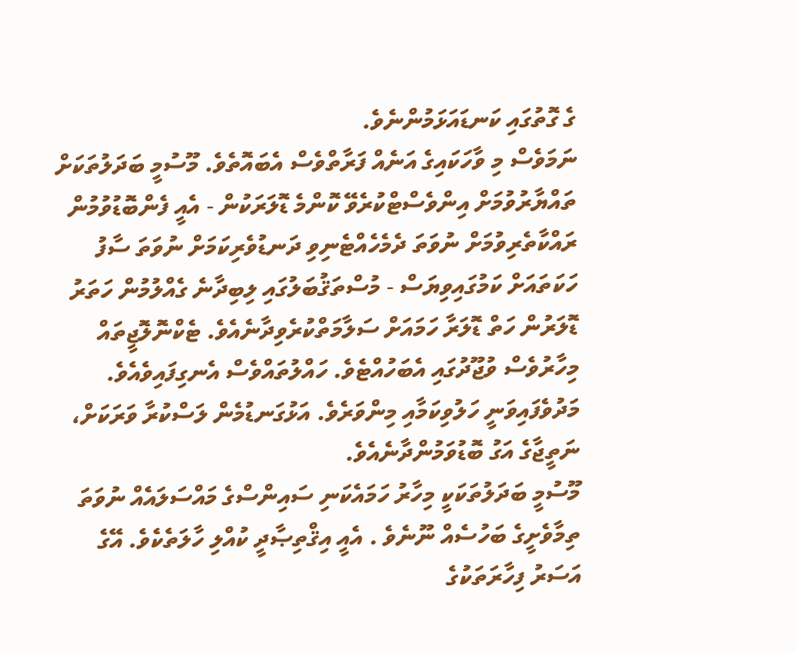ގެ ގޮތުގައި ކަނޑައަޅަމުންނެވެ.
ނަމަވެސް މި ވާހަކައިގެ އަނެއް ފަރާތްވެސް އެބައޮތެވެ. މޫސުމީ ބަދަލުތަކަށް ތައްޔާރުވުމަށް އިންވެސްޓްކުރެވޭ ކޮންމެ ޑޮލަރަކުން - އެއީ ފެންބޮޑުވުމުން ރައްކާތެރިވުމަށް ނުވަތަ ދެމެހެއްޓެނިވި ދަނޑުވެރިކަމަށް ނުވަތަ ސާފު ހަކަތައަށް ކަމުގައިވިޔަސް - މުސްތަޤުބަލުގައި ލިބިދާނެ ގެއްލުމުން ހަތަރު ޑޮލަރުން ހަތް ޑޮލަރާ ހަމައަށް ސަލާމަތްކުރެވިދާނެއެވެ. ޓެކްނޮލޮޖީތައް މިހާރުވެސް ވުޖޫދުގައި އެބަހުއްޓެވެ. ހައްލުތައްވެސް އެނގިފައިވެއެވެ. މަދުވެފައިވަނީ ހަލުވިކަމާއި މިންވަރެވެ. އަޅުގަނޑުމެން ލަސްކުރާ ވަރަކަށް، ނަތީޖާގެ އަގު ބޮޑުވަމުންދާނެއެވެ.
މޫސުމީ ބަދަލުތަކަކީ މިހާރު ހަމައެކަނި ސައިންސްގެ މައްސަލައެއް ނުވަތަ ތިމާވެށީގެ ބަހުސެއް ނޫނެވެ . އެއީ އިޤްތިޞާދީ ކުއްލި ހާލަތެކެވެ. އޭގެ އަސަރު ފިހާރަތަކުގެ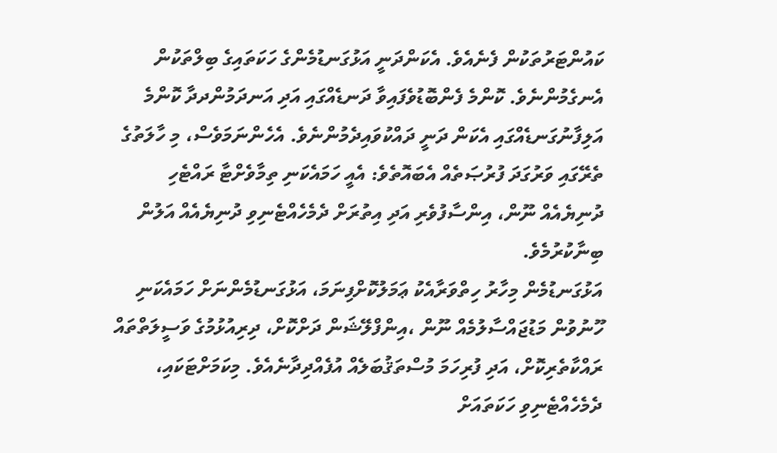ކައުންޓަރުތަކުން ފެނެއެވެ. އެކަންދަނީ އަޅުގަނޑުމެންގެ ހަކަތައިގެ ބިލްތަކުން އެނގެމުންނެވެ. ކޮންމެ ފެންބޮޑުވެފައިވާ ދަނޑެއްގައި އަދި އަނދަމުންދދާ ކޮންމެ އަލިފާނުގަނޑެއްގައި އެކަން ދަނީ ދައްކުވައިދެމުންނެވެ. އެހެންނަމަވެސް، މި ހާލަތުގެ ތެރޭގައި ވަރުގަދަ ފުރުޞަތެއް އެބައޮތެވެ: އެއީ ހަމައެކަނި ތިމާވެށްޓާ ރައްޓެހި ދުނިޔެއެއް ނޫން، އިންސާފުވެރި އަދި އިތުރަށް ދެމެހެއްޓެނިވި ދުނިޔެއެއް އަލުން ބިނާކުރުމެވެ.
އަޅުގަނޑުމެން މިހާރު ހިތްވަރާއެކު ޢަމަލުކޮށްފިނަމަ، އަޅުގަނޑުމެންނަށް ހަމައެކަނި ހޫނުވުން މަޑުޖައްސާލުމެއް ނޫން ،އިންފްލޭޝަން ދަށްކޮށް، ދިރިއުޅުމުގެ ވަސީލަތްތައް ރައްކާތެރިކޮށް، އަދި ފުރިހަމަ މުސްތަޤުބަލެއް އުފެއްދިދާނެއެވެ. މިކަމަށްޓަކައި، ދެމެހެއްޓެނިވި ހަކަތައަށް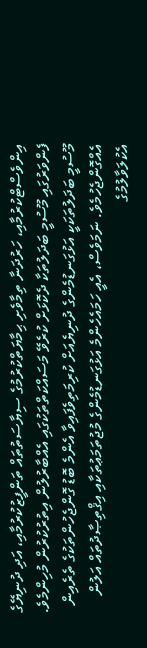އިންވެސްޓްކުރުމާއި، ހަރުދަނާ ތިމާވެށި ޙިމާޔަތްކުރުމުގެ ސިޔާސަތުތައް ތަންފީޒުކުރުމާއި، އަދި ދުނިޔޭގެ ފެންވަރުގައި މޫސުމީ ބަދަލުތަކާ ދެކޮޅަށް ކުރެވޭ މަސައްކަތްތަކުގައި އެއްބާރުލުން އިތުރުކުރުން މުހިންމެވެ.
މޫސުމީ ބަދަލުތަކަކީ އަޅުގަނޑުމެންގެ ދުނިޔެއަށް ކުރިމަތިވެފައިވާ އެންމެ ބޮޑު ގޮންޖެހުންތަކުގެ ތެރެއިން އެއްގޮންޖެހުމެވެ. ނަމަވެސް، އެއީ ހަމައެހެންމެ އަޅުގަނޑުމެންގެ މުޖުތަމަޢުތަކާއި އިޤްތިޞާދުތައް އަލުން އެކުލަވާލުމުގެ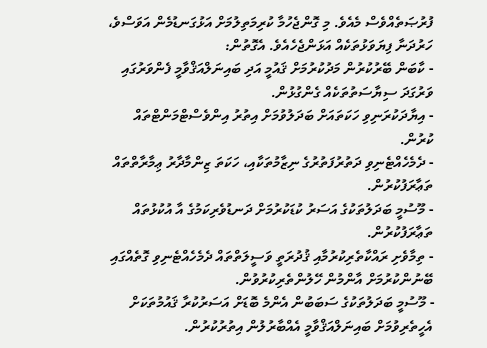ފުރުޞަތެއްވެސް މެއެވެ. މި ގޮންޖެހުމާ ކުރިމަތިލުމަށް އަޅުގަނޑުމެން އަވަސްވެ، ހަރުދަނާ ފިޔަވަޅުތަކެއް އަޅަންޖެހެއެވެ. އެގޮތުން:
- ކާބަން ބޭރުކުރުން މަދުކުރުމަށް ޤައުމީ އަދި ބައިނަލްއަޤްވާމީ ފެންވަރުގައި ވަރުގަދަ ސިޔާސަތުތަކެއް ގެންގުޅުން.
- އިޔާދަކުރަނިވި ހަކަތައަށް ބަދަލުވުމަށް އިތުރު އިންވެސްޓްމަންޓްތައް ކުރުން.
- ދެމެހެއްޓެނިވި ދަތުރުފަތުރުގެ ނިޒާމުތަކާއި، ހަކަތަ ޒިންމާދާރު ޢިމާރާތްތައް ތަޢާރަފުކުރުން.
- މޫސުމީ ބަދަލުތަކުގެ އަސަރު ކުޑަކުރުމަށް ދަނޑުވެރިކަމުގެ އާ އުކުޅުތައް ތަޢާރަފުކުރުން.
- ތިމާވެށި ރައްކާތެރިކުރުމާއި ޤުދުރަތީ ވަސީލަތްތައް ދެމެހެއްޓެނިވި ގޮތެއްގައި ބޭނުންކުރުމަށް އާންމުން ހޭލުންތެރިކުރުވުން.
- މޫސުމީ ބަދަލުތަކުގެ ސަބަބުން އެންމެ ބޮޑަށް އަސަރުކުރާ ޤައުމުތަކަށް އެހީތެރިވުމަށް ބައިނަލްއަޤްވާމީ އެއްބާރުލުން އިތުރުކުރުން.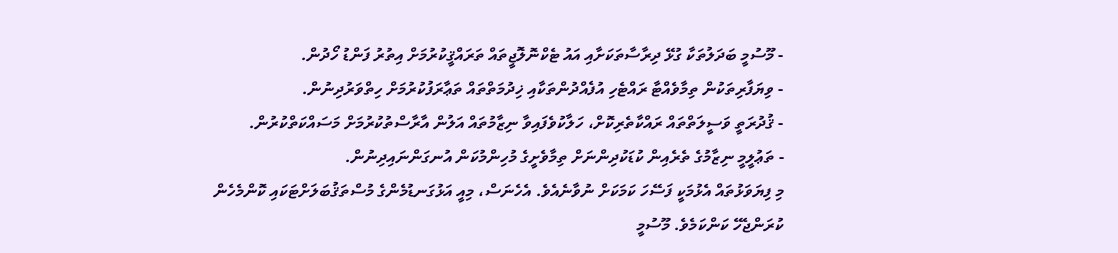- މޫސުމީ ބަދަލުތަކާ ގުޅޭ ދިރާސާތަކަށާއި އައު ޓެކްނޮލޮޖީތައް ތަރައްޤީކުރުމަށް އިތުރު ފަންޑު ހޯދުން.
- ވިޔަފާރިތަކުން ތިމާވެއްޓާ ރައްޓެހި އުފެއްދުންތަކާއި ޚިދުމަތްތައް ތަޢާރަފުކުރުމަށް ހިތްވަރުދިނުން.
- ޤުދުރަތީ ވަސީލަތްތައް ރައްކާތެރިކޮށް، ހަލާކުވެފައިވާ ނިޒާމުތައް އަލުން އާރާސްތުކުރުމަށް މަސައްކަތްކުރުން.
- ތަޢުލީމީ ނިޒާމުގެ ތެރެއިން ކުޑަކުދިންނަށް ތިމާވެށީގެ މުހިންމުކަން އުނގަންނައިދިނުން.
މި ފިޔަވަޅުތައް އެޅުމަކީ ފަސޭހަ ކަމަކަށް ނުވާނެއެވެ. އެހެނަސް، މިއީ އަޅުގަނޑުމެންގެ މުސްތަޤުބަލަށްޓަކައި ކޮންމެހެން ކުރަންޖެހޭ ކަންކަމެވެ. މޫސުމީ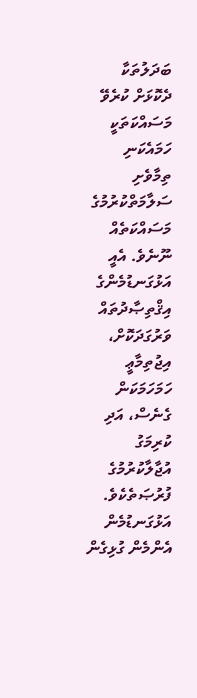ބަދަލުތަކާ ދެކޮޅަށް ކުރެވޭ މަސައްކަތަކީ ހަމައެކަނި ތިމާވެށި ސަލާމަތްކުރުމުގެ މަސައްކަތެއް ނޫނެވެ. އެއީ އަޅުގަނޑުމެންގެ އިޤްތިޞާދުތައް ވަރުގަދަކޮށް، އިޖުތިމާޢީ ހަމަހަމަކަން ގެނެސް، އަދި ކުރިމަގު އުޖާލާކުރުމުގެ ފުރުޞަތެކެވެ.
އަޅުގަނޑުމެން އެންމެން ގުޅިގެން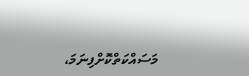މަސައްކަތްކޮށްފިނަމަ،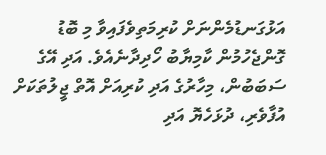އަޅުގަނޑުމެންނަށް ކުރިމަތިވެފައިވާ މި ބޮޑު ގޮންޖެހުމުން ކާމިޔާބު ހޯދިދާނެއެވެ. އަދި އޭގެ ސަބަބުން، މިހާރުގެ އަދި ކުރިއަށް އޮތް ޖީލުތަކަށް އުފާވެރި، ދުޅަހެޔޮ އަދި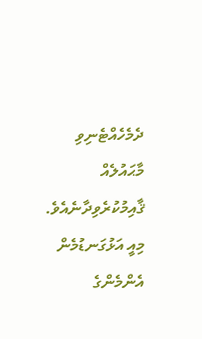ދެމެހެއްޓެނިވި މާޙައުލެއް ޤާއިމުކުރެވިދާނެއެވެ. މިއީ އަޅުގަނޑުމެން އެންމެންގެ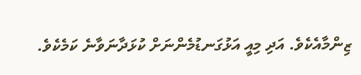ޒިންމާއެކެވެ. އަދި މިއީ އަޅުގަނޑުމެންނަށް ކުޅަދާނަވާނެ ކަމެކެވެ.